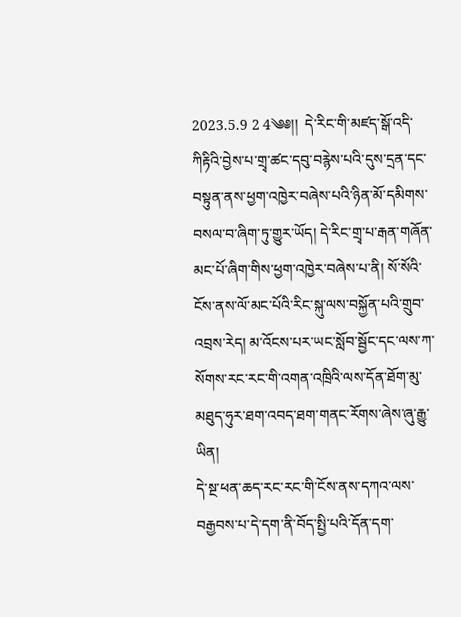2023.5.9 2 4༄༅།།  དེ་རིང་གི་མཛད་སྒོ་འདི་ཀིརྟིའི་བྱེས་པ་གྲྭ་ཚང་དབུ་བརྙེས་པའི་དུས་དྲན་དང་བསྟུན་ནས་ཕྱག་འཁྱེར་བཞེས་པའི་ཉིན་མོ་དམིགས་བསལ་བ་ཞིག་ཏུ་གྱུར་ཡོད། དེ་རིང་གྲྭ་པ་རྒན་གཞོན་མང་པོ་ཞིག་གིས་ཕྱག་འཁྱེར་བཞེས་པ་ནི། སོ་སོའི་ངོས་ནས་ལོ་མང་པོའི་རིང་སྐུ་ལས་བསྐྱོན་པའི་གྲུབ་འབྲས་རེད། མ་འོངས་པར་ཡང་སློབ་སྦྱོང་དང་ལས་ཀ་སོགས་རང་རང་གི་འགན་འཁྲིའི་ལས་དོན་ཐོག་མུ་མཐུད་ཧུར་ཐག་འབད་ཐག་གནང་རོགས་ཞེས་ཞུ་རྒྱུ་ཡིན།
དེ་སྔ་ཕན་ཆད་རང་རང་གི་ངོས་ནས་དཀའ་ལས་བརྒྱབས་པ་དེ་དག་ནི་བོད་སྤྱི་པའི་དོན་དག་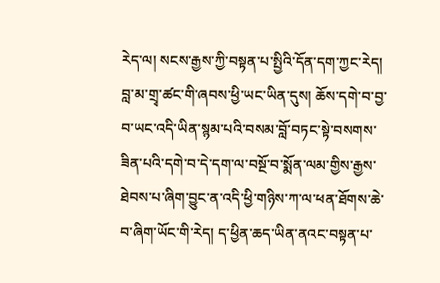རེད་ལ། སངས་རྒྱས་ཀྱི་བསྟན་པ་སྤྱིའི་དོན་དག་ཀྱང་རེད། བླ་མ་གྲྭ་ཚང་གི་ཞབས་ཕྱི་ཡང་ཡིན་དུས། ཆོས་དགེ་བ་བྱ་བ་ཡང་འདི་ཡིན་སྙམ་པའི་བསམ་བློ་བཏང་སྟེ་བསགས་ཟིན་པའི་དགེ་བ་དེ་དག་ལ་བསྔོ་བ་སྨོན་ལམ་གྱིས་རྒྱས་ཐེབས་པ་ཞིག་བྱུང་ན་འདི་ཕྱི་གཉིས་ཀ་ལ་ཕན་ཐོགས་ཆེ་བ་ཞིག་ཡོང་གི་རེད། ད་ཕྱིན་ཆད་ཡིན་ནའང་བསྟན་པ་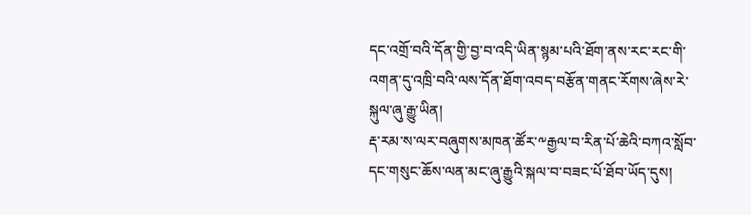དང་འགྲོ་བའི་དོན་གྱི་བྱ་བ་འདི་ཡིན་སྙམ་པའི་ཐོག་ནས་རང་རང་གི་འགན་དུ་འཁྲི་བའི་ལས་དོན་ཐོག་འབད་བརྩོན་གནང་རོགས་ཞེས་རེ་སྐུལ་ཞུ་རྒྱུ་ཡིན།
རྡ་རམ་ས་ལར་བཞུགས་མཁན་ཚོར་༸རྒྱལ་བ་རིན་པོ་ཆེའི་བཀའ་སློབ་དང་གསུང་ཆོས་ལན་མང་ཞུ་རྒྱུའི་སྐལ་བ་བཟང་པོ་ཐོབ་ཡོད་དུས།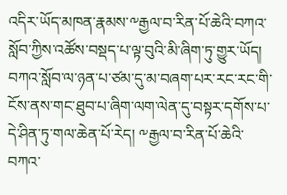འདིར་ཡོད་མཁན་རྣམས་༸རྒྱལ་བ་རིན་པོ་ཆེའི་བཀའ་སློབ་ཀྱིས་འཚོས་བསྡད་པ་ལྟ་བུའི་མི་ཞིག་ཏུ་གྱུར་ཡོད། བཀའ་སློབ་ལ་ཉན་པ་ཙམ་དུ་མ་བཞག་པར་རང་རང་གི་ངོས་ནས་གང་ཐུབ་པ་ཞིག་ལག་ལེན་དུ་བསྟར་དགོས་པ་དེ་ཤིན་ཏུ་གལ་ཆེན་པོ་རེད། ༸རྒྱལ་བ་རིན་པོ་ཆེའི་བཀའ་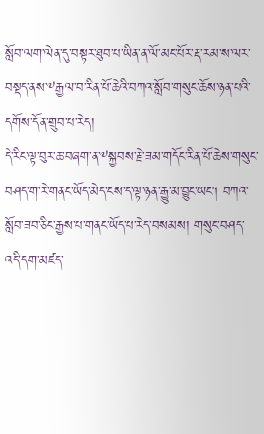སློབ་ལག་ལེན་དུ་བསྟར་ཐུབ་པ་ཡིན་ན་ལོ་མང་པོར་རྡ་རམ་ས་ལར་བསྡད་ནས་༸རྒྱལ་བ་རིན་པོ་ཆེའི་བཀའ་སློབ་གསུང་ཆོས་ཉན་པའི་དགོས་དོན་གྲུབ་པ་རེད།
དེ་རིང་ལྟ་བུར་ཆ་བཞག་ན་༸སྐྱབས་རྗེ་ཟམ་གདོང་རིན་པོ་ཆེས་གསུང་བཤད་ག་རེ་གནང་ཡོད་མེད་ངས་ད་ལྟ་ཉན་རྒྱུ་མ་བྱུང་ཡང། བཀའ་སློབ་ཟབ་ཅིང་རྒྱས་པ་གནང་ཡོད་པ་རེད་བསམས། གསུང་བཤད་འདི་དག་མཛད་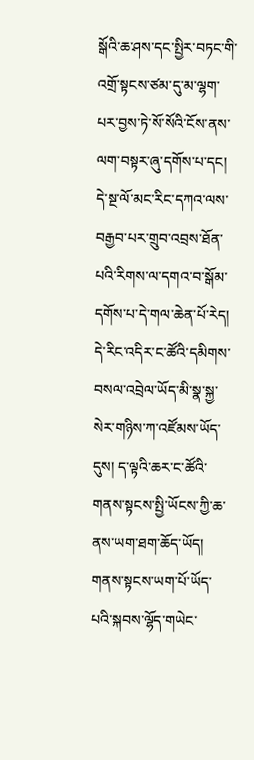སྒོའི་ཆ་ཤས་དང་སྤྱིར་བཏང་གི་འགྲོ་སྟངས་ཙམ་དུ་མ་ལྷག་པར་བྱས་ཏེ་སོ་སོའི་ངོས་ནས་ལག་བསྟར་ཞུ་དགོས་པ་དང། དེ་སྔ་ལོ་མང་རིང་དཀའ་ལས་བརྒྱབ་པར་གྲུབ་འབྲས་ཐོན་པའི་རིགས་ལ་དགའ་བ་སྒོམ་དགོས་པ་དེ་གལ་ཆེན་པོ་རེད།
དེ་རིང་འདིར་ང་ཚོའི་དམིགས་བསལ་འབྲེལ་ཡོད་མི་སྣ་སྐྱ་སེར་གཉིས་ཀ་འཛོམས་ཡོད་དུས། ད་ལྟའི་ཆར་ང་ཚོའི་གནས་སྟངས་སྤྱི་ཡོངས་ཀྱི་ཆ་ནས་ཡག་ཐག་ཆོད་ཡོད། གནས་སྟངས་ཡག་པོ་ཡོད་པའི་སྐབས་ལྷོད་གཡེང་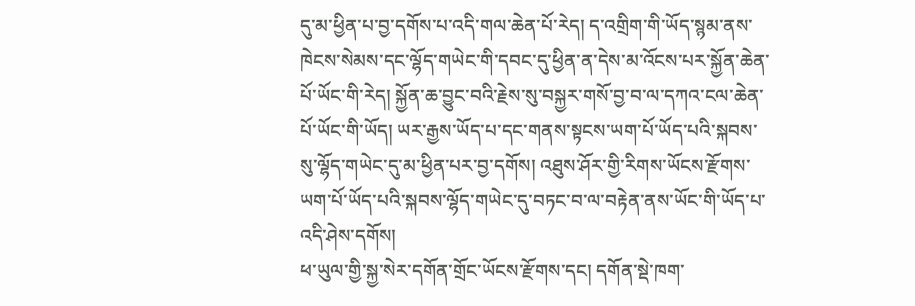དུ་མ་ཕྱིན་པ་བྱ་དགོས་པ་འདི་གལ་ཆེན་པོ་རེད། ད་འགྲིག་གི་ཡོད་སྙམ་ནས་ཁེངས་སེམས་དང་ལྷོད་གཡེང་གི་དབང་དུ་ཕྱིན་ན་དེས་མ་འོངས་པར་སྐྱོན་ཆེན་པོ་ཡོང་གི་རེད། སྐྱོན་ཆ་བྱུང་བའི་རྗེས་སུ་བསྐྱར་གསོ་བྱ་བ་ལ་དཀའ་ངལ་ཆེན་པོ་ཡོང་གི་ཡོད། ཡར་རྒྱས་ཡོད་པ་དང་གནས་སྟངས་ཡག་པོ་ཡོད་པའི་སྐབས་སུ་ལྷོད་གཡེང་དུ་མ་ཕྱིན་པར་བྱ་དགོས། འཐུས་ཤོར་གྱི་རིགས་ཡོངས་རྫོགས་ཡག་པོ་ཡོད་པའི་སྐབས་ལྷོད་གཡེང་དུ་བཏང་བ་ལ་བརྟེན་ནས་ཡོང་གི་ཡོད་པ་འདི་ཤེས་དགོས།
ཕ་ཡུལ་གྱི་སྐྱ་སེར་དགོན་གྲོང་ཡོངས་རྫོགས་དང། དགོན་སྡེ་ཁག་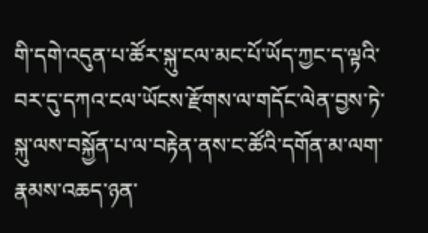གི་དགེ་འདུན་པ་ཚོར་སྐུ་ངལ་མང་པོ་ཡོད་ཀྱང་ད་ལྟའི་བར་དུ་དཀའ་ངལ་ཡོངས་རྫོགས་ལ་གདོང་ལེན་བྱས་ཏེ་སྐུ་ལས་བསྐྱོན་པ་ལ་བརྟེན་ནས་ང་ཚོའི་དགོན་མ་ལག་རྣམས་འཆད་ཉན་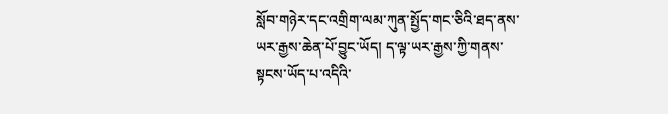སློབ་གཉེར་དང་འགྲིག་ལམ་ཀུན་སྤྱོད་གང་ཅིའི་ཐད་ནས་ཡར་རྒྱས་ཆེན་པོ་བྱུང་ཡོད། ད་ལྟ་ཡར་རྒྱས་ཀྱི་གནས་སྟངས་ཡོད་པ་འདིའི་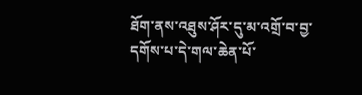ཐོག་ནས་འཐུས་ཤོར་དུ་མ་འགྲོ་བ་བྱ་དགོས་པ་དེ་གལ་ཆེན་པོ་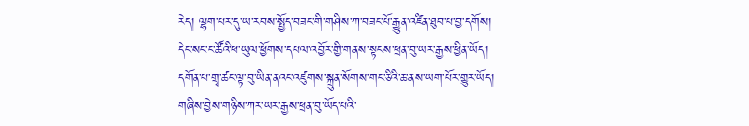རེད། ལྷག་པར་དུ་ཡ་རབས་སྤྱོད་བཟང་གི་གཤིས་ཀ་བཟང་པོ་རྒྱུན་འཛིན་ཐུབ་པ་བྱ་དགོས།
དེང་སང་ང་ཚོའི་ཕ་ཡུལ་ཕྱོགས་དཔལ་འབྱོར་གྱི་གནས་སྟངས་ཕྲན་བུ་ཡར་རྒྱས་ཕྱིན་ཡོད། དགོན་པ་གྲྭ་ཚང་ལྟ་བུ་ཡིན་ནའང་འཛུགས་སྐྲུན་སོགས་གང་ཅིའི་ཆ་ནས་ཡག་པོར་གྱུར་ཡོད། གཞིས་བྱེས་གཉིས་ཀར་ཡར་རྒྱས་ཕྲན་བུ་ཡོད་པའི་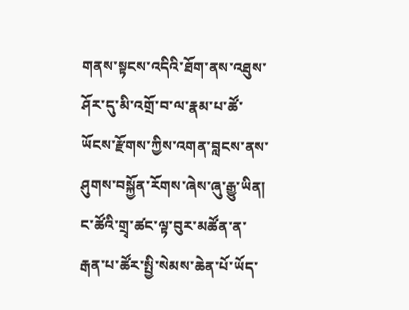གནས་སྟངས་འདིའི་ཐོག་ནས་འཐུས་ཤོར་དུ་མི་འགྲོ་བ་ལ་རྣམ་པ་ཚོ་ཡོངས་རྫོགས་ཀྱིས་འགན་བླངས་ནས་ཤུགས་བསྐྱོན་རོགས་ཞེས་ཞུ་རྒྱུ་ཡིན།
ང་ཚོའི་གྲྭ་ཚང་ལྟ་བུར་མཚོན་ན་རྒན་པ་ཚོར་སྤྱི་སེམས་ཆེན་པོ་ཡོད་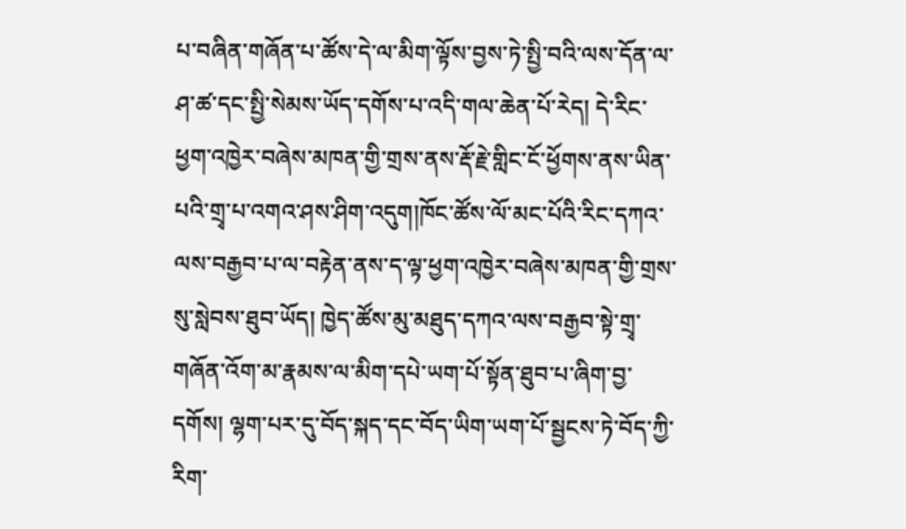པ་བཞིན་གཞོན་པ་ཚོས་དེ་ལ་མིག་ལྟོས་བྱས་ཏེ་སྤྱི་བའི་ལས་དོན་ལ་ཤ་ཚ་དང་སྤྱི་སེམས་ཡོད་དགོས་པ་འདི་གལ་ཆེན་པོ་རེད། དེ་རིང་ཕྱག་འཁྱེར་བཞེས་མཁན་གྱི་གྲས་ནས་རྡོ་རྗེ་གླིང་ངོ་ཕྱོགས་ནས་ཡིན་པའི་གྲྭ་པ་འགའ་ཤས་ཤིག་འདུག།ཁོང་ཚོས་ལོ་མང་པོའི་རིང་དཀའ་ལས་བརྒྱབ་པ་ལ་བརྟེན་ནས་ད་ལྟ་ཕྱག་འཁྱེར་བཞེས་མཁན་གྱི་གྲས་སུ་སླེབས་ཐུབ་ཡོད། ཁྱེད་ཚོས་མུ་མཐུད་དཀའ་ལས་བརྒྱབ་སྟེ་གྲྭ་གཞོན་འོག་མ་རྣམས་ལ་མིག་དཔེ་ཡག་པོ་སྟོན་ཐུབ་པ་ཞིག་བྱ་དགོས། ལྷག་པར་དུ་བོད་སྐད་དང་བོད་ཡིག་ཡག་པོ་སྦྱངས་ཏེ་བོད་ཀྱི་རིག་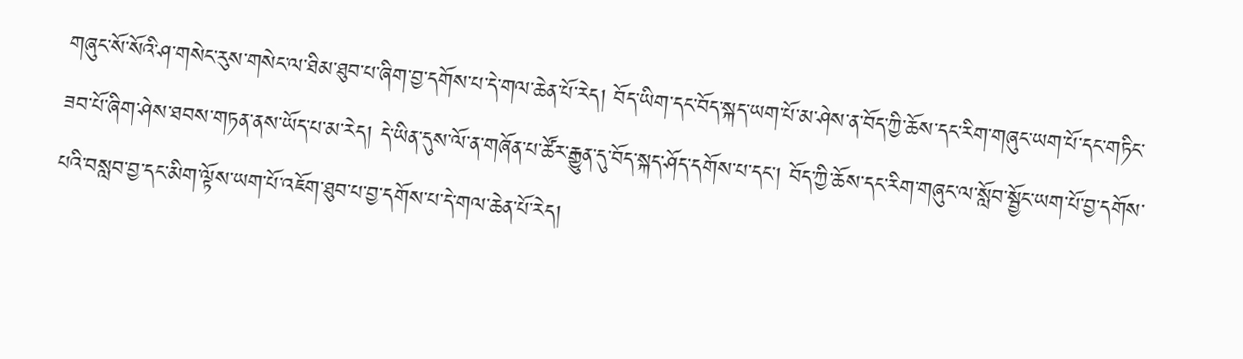གཞུང་སོ་སོའི་ཤ་གསེང་རུས་གསེང་ལ་ཐིམ་ཐུབ་པ་ཞིག་བྱ་དགོས་པ་དེ་གལ་ཆེན་པོ་རེད། བོད་ཡིག་དང་བོད་སྐད་ཡག་པོ་མ་ཤེས་ན་བོད་ཀྱི་ཆོས་དང་རིག་གཞུང་ཡག་པོ་དང་གཏིང་ཟབ་པོ་ཞིག་ཤེས་ཐབས་གཏན་ནས་ཡོད་པ་མ་རེད། དེ་ཡིན་དུས་ལོ་ན་གཞོན་པ་ཚོར་རྒྱུན་དུ་བོད་སྐད་ཤོད་དགོས་པ་དང། བོད་ཀྱི་ཆོས་དང་རིག་གཞུང་ལ་སློབ་སྦྱོང་ཡག་པོ་བྱ་དགོས་པའི་བསླབ་བྱ་དང་མིག་ལྟོས་ཡག་པོ་འཇོག་ཐུབ་པ་བྱ་དགོས་པ་དེ་གལ་ཆེན་པོ་རེད།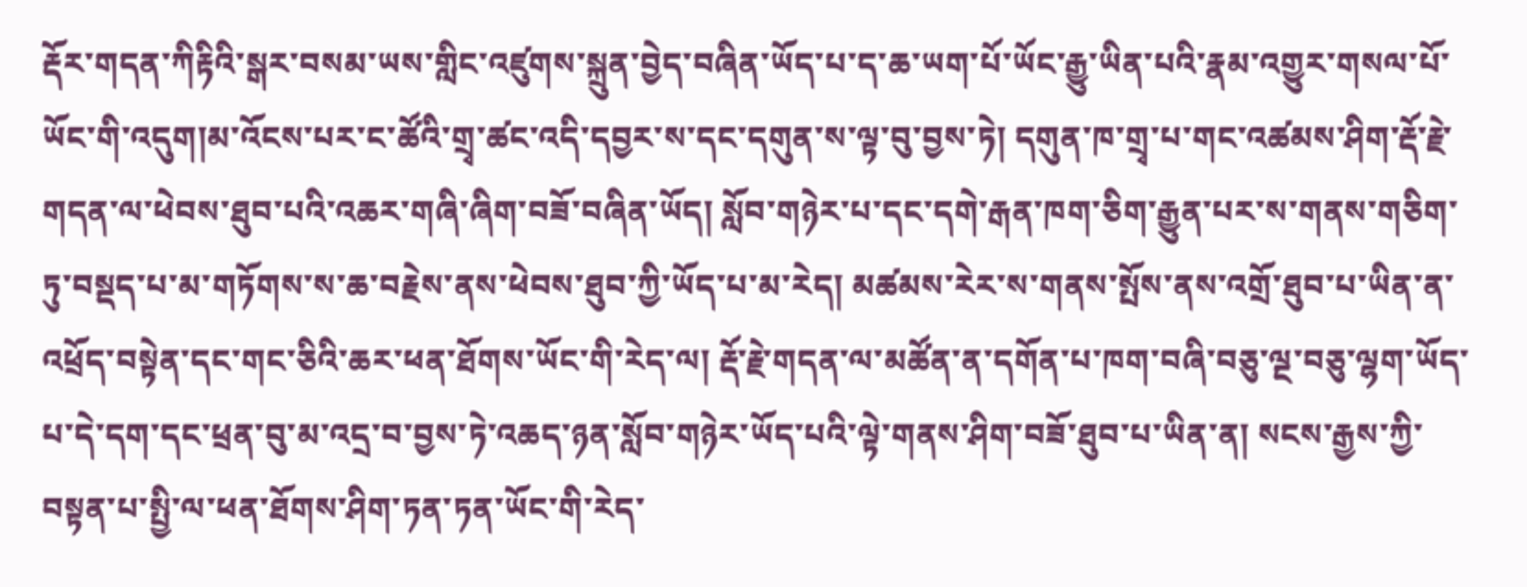རྡོར་གདན་ཀིརྟིའི་སྒར་བསམ་ཡས་གླིང་འཛུགས་སྐྲུན་བྱེད་བཞིན་ཡོད་པ་ད་ཆ་ཡག་པོ་ཡོང་རྒྱུ་ཡིན་པའི་རྣམ་འགྱུར་གསལ་པོ་ཡོང་གི་འདུག།མ་འོངས་པར་ང་ཚོའི་གྲྭ་ཚང་འདི་དབྱར་ས་དང་དགུན་ས་ལྟ་བུ་བྱས་ཏེ། དགུན་ཁ་གྲྭ་པ་གང་འཚམས་ཤིག་རྡོ་རྗེ་གདན་ལ་ཕེབས་ཐུབ་པའི་འཆར་གཞི་ཞིག་བཟོ་བཞིན་ཡོད། སློབ་གཉེར་པ་དང་དགེ་རྒན་ཁག་ཅིག་རྒྱུན་པར་ས་གནས་གཅིག་ཏུ་བསྡད་པ་མ་གཏོགས་ས་ཆ་བརྗེས་ནས་ཕེབས་ཐུབ་ཀྱི་ཡོད་པ་མ་རེད། མཚམས་རེར་ས་གནས་སྤོས་ནས་འགྲོ་ཐུབ་པ་ཡིན་ན་འཕྲོད་བསྟེན་དང་གང་ཅིའི་ཆར་ཕན་ཐོགས་ཡོང་གི་རེད་ལ། རྡོ་རྗེ་གདན་ལ་མཚོན་ན་དགོན་པ་ཁག་བཞི་བཅུ་ལྔ་བཅུ་ལྷག་ཡོད་པ་དེ་དག་དང་ཕྲན་བུ་མ་འདྲ་བ་བྱས་ཏེ་འཆད་ཉན་སློབ་གཉེར་ཡོད་པའི་ལྟེ་གནས་ཤིག་བཟོ་ཐུབ་པ་ཡིན་ན། སངས་རྒྱས་ཀྱི་བསྟན་པ་སྤྱི་ལ་ཕན་ཐོགས་ཤིག་ཏན་ཏན་ཡོང་གི་རེད་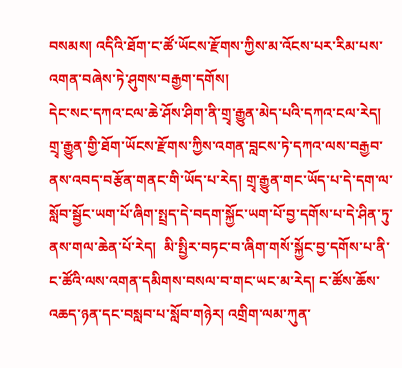བསམས། འདིའི་ཐོག་ང་ཚོ་ཡོངས་རྫོགས་ཀྱིས་མ་འོངས་པར་རིམ་པས་འགན་བཞེས་ཏེ་ཤུགས་བརྒྱག་དགོས།
དེང་སང་དཀའ་ངལ་ཆེ་ཤོས་ཤིག་ནི་གྲྭ་རྒྱུན་མེད་པའི་དཀའ་ངལ་རེད། གྲྭ་རྒྱུན་གྱི་ཐོག་ཡོངས་རྫོགས་ཀྱིས་འགན་བླངས་ཏེ་དཀའ་ལས་བརྒྱབ་ནས་འབད་བརྩོན་གནང་གི་ཡོད་པ་རེད། གྲྭ་རྒྱུན་གང་ཡོད་པ་དེ་དག་ལ་སློབ་སྦྱོང་ཡག་པོ་ཞིག་སྤྲད་དེ་བདག་སྐྱོང་ཡག་པོ་བྱ་དགོས་པ་དེ་ཤིན་ཏུ་ནས་གལ་ཆེན་པོ་རེད།  མི་སྤྱིར་བཏང་བ་ཞིག་གསོ་སྐྱོང་བྱ་དགོས་པ་ནི་ང་ཚོའི་ལས་འགན་དམིགས་བསལ་བ་གང་ཡང་མ་རེད། ང་ཚོས་ཆོས་འཆད་ཉན་དང་བསླབ་པ་སློབ་གཉེར། འགྲིག་ལམ་ཀུན་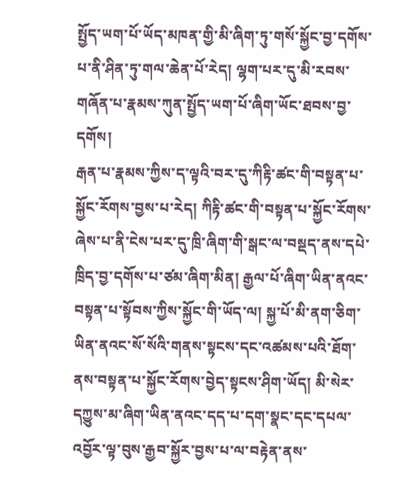སྤྱོད་ཡག་པོ་ཡོད་མཁན་གྱི་མི་ཞིག་ཏུ་གསོ་སྐྱོང་བྱ་དགོས་པ་ནི་ཤིན་ཏུ་གལ་ཆེན་པོ་རེད། ལྷག་པར་དུ་མི་རབས་གཞོན་པ་རྣམས་ཀུན་སྤྱོད་ཡག་པོ་ཞིག་ཡོང་ཐབས་བྱ་དགོས།
རྒན་པ་རྣམས་ཀྱིས་ད་ལྟའི་བར་དུ་ཀིརྟི་ཚང་གི་བསྟན་པ་སྐྱོང་རོགས་བྱས་པ་རེད། ཀིརྟི་ཚང་གི་བསྟན་པ་སྐྱོང་རོགས་ཞེས་པ་ནི་ངེས་པར་དུ་ཁྲི་ཞིག་གི་སྒང་ལ་བསྡད་ནས་དཔེ་ཁྲིད་བྱ་དགོས་པ་ཙམ་ཞིག་མིན། རྒྱལ་པོ་ཞིག་ཡིན་ནའང་བསྟན་པ་སྟོབས་ཀྱིས་སྐྱོང་གི་ཡོད་ལ། སྐྱ་པོ་མི་ནག་ཅིག་ཡིན་ནའང་སོ་སོའི་གནས་སྟངས་དང་འཚམས་པའི་ཐོག་ནས་བསྟན་པ་སྐྱོང་ཪོགས་བྱེད་སྟངས་ཤིག་ཡོད། མི་སེར་དཀྱུས་མ་ཞིག་ཡིན་ནའང་དད་པ་དག་སྣང་དང་དཔལ་འབྱོར་ལྟ་བུས་རྒྱབ་སྐྱོར་བྱས་པ་ལ་བརྟེན་ནས་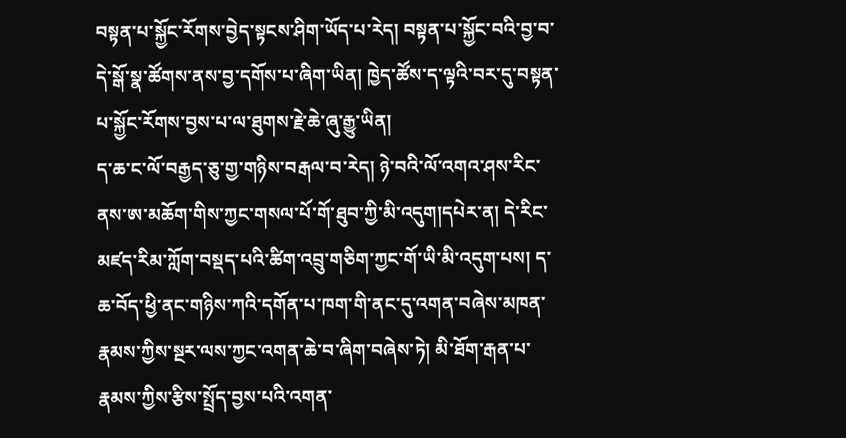བསྟན་པ་སྐྱོང་རོགས་བྱེད་སྟངས་ཤིག་ཡོད་པ་རེད། བསྟན་པ་སྐྱོང་བའི་བྱ་བ་དེ་སྒོ་སྣ་ཚོགས་ནས་བྱ་དགོས་པ་ཞིག་ཡིན། ཁྱེད་ཚོས་ད་ལྟའི་བར་དུ་བསྟན་པ་སྐྱོང་རོགས་བྱས་པ་ལ་ཐུགས་རྗེ་ཆེ་ཞུ་རྒྱུ་ཡིན།
ད་ཆ་ང་ལོ་བརྒྱད་ཅུ་གྱ་གཉིས་བརྒལ་བ་རེད། ཉེ་བའི་ལོ་འགའ་ཤས་རིང་ནས་ཨ་མཆོག་གིས་ཀྱང་གསལ་པོ་གོ་ཐུབ་ཀྱི་མི་འདུག།དཔེར་ན། དེ་རིང་མཛད་རིམ་ཀློག་བསྡད་པའི་ཚིག་འབྲུ་གཅིག་ཀྱང་གོ་ཡི་མི་འདུག་པས། ད་ཆ་བོད་ཕྱི་ནང་གཉིས་ཀའི་དགོན་པ་ཁག་གི་ནང་དུ་འགན་བཞེས་མཁན་རྣམས་ཀྱིས་སྔར་ལས་ཀྱང་འགན་ཆེ་བ་ཞིག་བཞེས་ཏེ། མི་ཐོག་རྒན་པ་རྣམས་ཀྱིས་རྩིས་སྤྲོད་བྱས་པའི་འགན་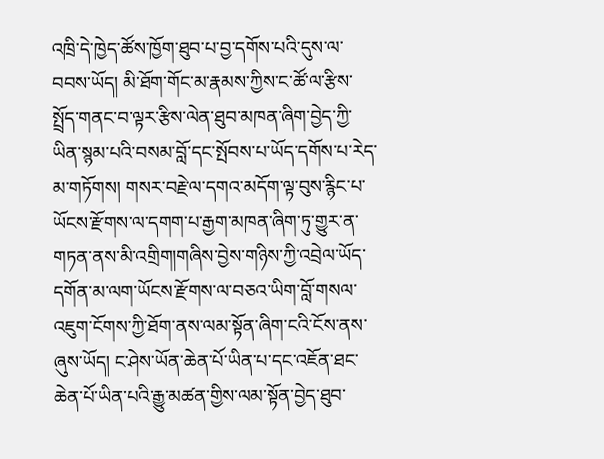འཁྲི་དེ་ཁྱེད་ཚོས་ཁྱོག་ཐུབ་པ་བྱ་དགོས་པའི་དུས་ལ་བབས་ཡོད། མི་ཐོག་གོང་མ་རྣམས་ཀྱིས་ང་ཚོ་ལ་རྩིས་སྤྲོད་གནང་བ་ལྟར་རྩིས་ལེན་ཐུབ་མཁན་ཞིག་བྱེད་ཀྱི་ཡིན་སྙམ་པའི་བསམ་བློ་དང་སྤོབས་པ་ཡོད་དགོས་པ་རེད་མ་གཏོགས། གསར་བརྗེ་ལ་དགའ་མདོག་ལྟ་བུས་རྙིང་པ་ཡོངས་རྫོགས་ལ་དགག་པ་རྒྱག་མཁན་ཞིག་ཏུ་གྱུར་ན་གཏན་ནས་མི་འགྲིག།གཞིས་བྱེས་གཉིས་ཀྱི་འབྲེལ་ཡོད་དགོན་མ་ལག་ཡོངས་རྫོགས་ལ་བཅའ་ཡིག་བློ་གསལ་འཇུག་ངོགས་ཀྱི་ཐོག་ནས་ལམ་སྟོན་ཞིག་ངའི་ངོས་ནས་ཞུས་ཡོད། ང་ཤེས་ཡོན་ཆེན་པོ་ཡིན་པ་དང་འཇོན་ཐང་ཆེན་པོ་ཡིན་པའི་རྒྱུ་མཚན་གྱིས་ལམ་སྟོན་བྱེད་ཐུབ་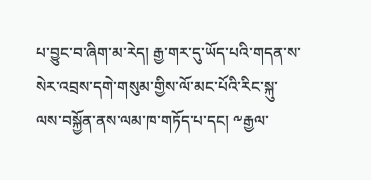པ་བྱུང་བ་ཞིག་མ་རེད། རྒྱ་གར་དུ་ཡོད་པའི་གདན་ས་སེར་འབྲས་དགེ་གསུམ་གྱིས་ལོ་མང་པོའི་རིང་སྐུ་ལས་བསྐྱོན་ནས་ལམ་ཁ་གཏོད་པ་དང། ༸རྒྱལ་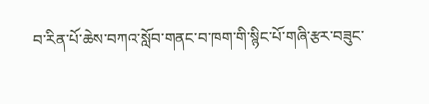བ་རིན་པོ་ཆེས་བཀའ་སློབ་གནང་བ་ཁག་གི་སྙིང་པོ་གཞི་རྩར་བཟུང་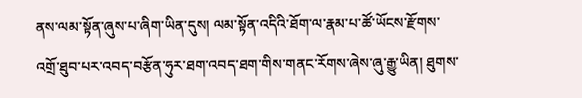ནས་ལམ་སྟོན་ཞུས་པ་ཞིག་ཡིན་དུས། ལམ་སྟོན་འདིའི་ཐོག་ལ་རྣམ་པ་ཚོ་ཡོངས་རྫོགས་འགྲོ་ཐུབ་པར་འབད་བརྩོན་ཧུར་ཐག་འབད་ཐག་གིས་གནང་རོགས་ཞེས་ཞུ་རྒྱུ་ཡིན། ཐུགས་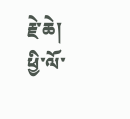རྗེ་ཆེ། ཕྱི་ལོ་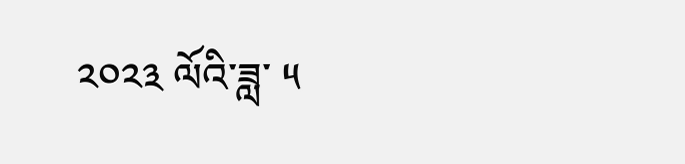༢༠༢༣ ལོའི་ཟླ་ ༥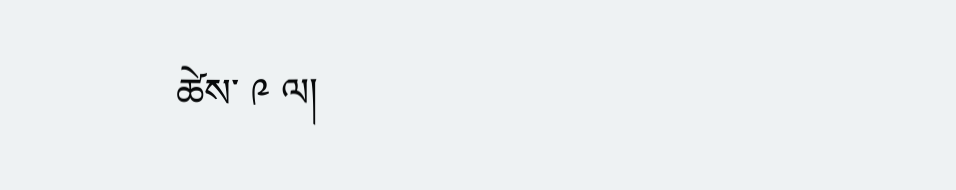ཚེས་ ༩ ལ།